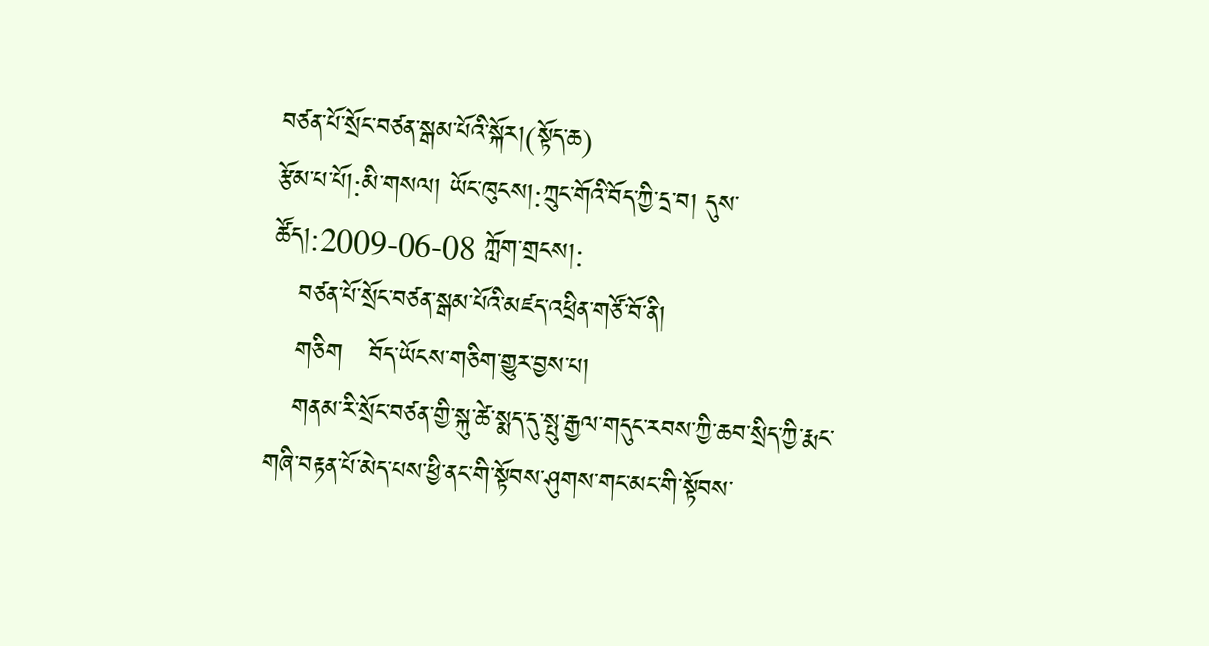བཙན་པོ་སྲོང་བཙན་སྒམ་པོའི་སྐོར།(སྟོད་ཆ)
རྩོམ་པ་པོ།:མི་གསལ། ཡོང་ཁུངས།:ཀྲུང་གོའི་བོད་ཀྱི་དྲ་བ། དུས་ཚོད།:2009-06-08 ཀློག་གྲངས།:
   བཙན་པོ་སྲོང་བཙན་སྒམ་པོའི་མཛད་འཕྲིན་གཙོ་བོ་ནི།
   གཅིག   བོད་ཡོངས་གཅིག་གྱུར་བྱས་པ།
   གནམ་རི་སྲོང་བཙན་གྱི་སྐུ་ཚེ་སྨད་དུ་སྤུ་རྒྱལ་གདུང་རབས་ཀྱི་ཆབ་སྲིད་ཀྱི་རྨང་གཞི་བརྟན་པོ་མེད་པས་ཕྱི་ནང་གི་སྟོབས་ཤུགས་གང་མང་གི་སྟོབས་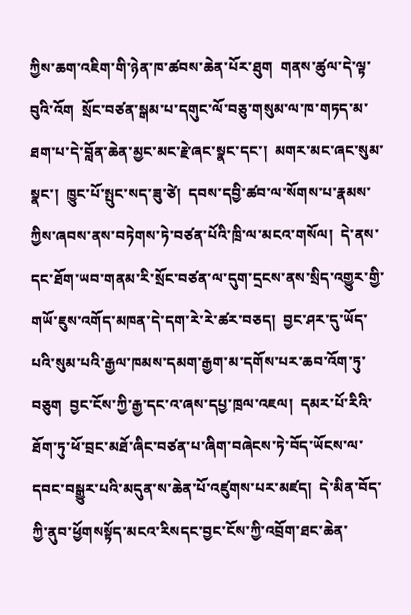ཀྱིས་ཆག་འཇིག་གི་ཉེན་ཁ་ཚབས་ཆེན་པོར་ཐུག  གནས་ཚུལ་དེ་ལྟ་བུའི་འོག  སྲོང་བཙན་སྒམ་པ་དགུང་ལོ་བཅུ་གསུམ་ལ་ཁ་གཏད་མ་ཐག་པ་དེ་བློན་ཆེན་མྱང་མང་རྗེ་ཞང་སྣང་དང་།  མགར་མང་ཞང་སུམ་སྣང་།  ཁྱུང་པོ་སྤུང་སད་ཟུ་ཙེ།  དབས་དབྱི་ཚབ་ལ་སོགས་པ་རྣམས་ཀྱིས་ཞབས་ནས་བཏེགས་ཏེ་བཙན་པོའི་ཁྲི་ལ་མངའ་གསོལ།  དེ་ནས་དང་ཐོག་ཡབ་གནམ་རི་སྲོང་བཙན་ལ་དུག་དྲངས་ནས་སྲིད་འགྱུར་གྱི་གཡོ་ཇུས་འགོད་མཁན་དེ་དག་རེ་རེ་ཚར་བཅད།  བྱང་ཤར་དུ་ཡོད་པའི་སུམ་པའི་རྒྱལ་ཁམས་དམག་རྒྱག་མ་དགོས་པར་ཆབ་འོག་ཏུ་བཅུག  བྱང་ངོས་ཀྱི་རྒྱ་དང་འ་ཞས་དཔྱ་ཁྲལ་འཇལ།  དམར་པོ་རིའི་ཐོག་ཏུ་ཕོ་བྲང་མཐོ་ཞིང་བཙན་པ་ཞིག་བཞེངས་ཏེ་བོད་ཡོངས་ལ་དབང་བསྒྱུར་པའི་མདུན་ས་ཆེན་པོ་འཛུགས་པར་མཛད།  དེ་མིན་བོད་ཀྱི་ནུབ་ཕྱོགསསྟོད་མངའ་རིསདང་བྱང་ངོས་ཀྱི་འབྲོག་ཐང་ཆེན་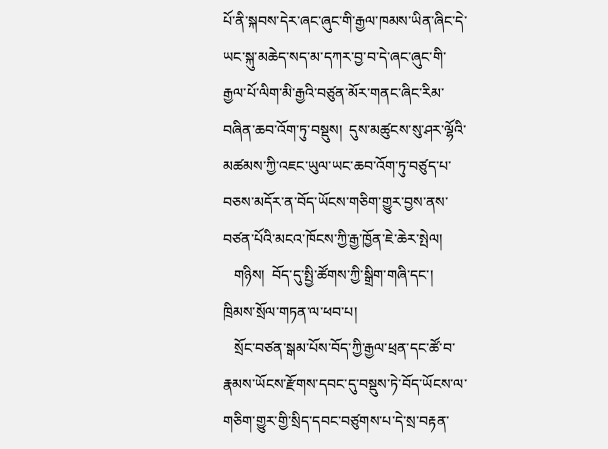པོ་ནི་སྐབས་དེར་ཞང་ཞུང་གི་རྒྱལ་ཁམས་ཡིན་ཞིང་དེ་ཡང་སྐུ་མཆེད་སད་མ་དཀར་བྱ་བ་དེ་ཞང་ཞུང་གི་རྒྱལ་པོ་ལིག་མི་རྒྱའི་བཙུན་མོར་གནང་ཞིང་རིམ་བཞིན་ཆབ་འོག་ཏུ་བསྡུས།  དུས་མཚུངས་སུ་ཤར་ལྷོའི་མཚམས་ཀྱི་འཇང་ཡུལ་ཡང་ཆབ་འོག་ཏུ་བཙུད་པ་བཅས་མདོར་ན་བོད་ཡོངས་གཅིག་གྱུར་བྱས་ནས་བཙན་པོའི་མངའ་ཁོངས་ཀྱི་རྒྱ་ཁྱོན་ཇེ་ཆེར་སྤེལ།
   གཉིས།  བོད་དུ་སྤྱི་ཚོགས་ཀྱི་སྒྲིག་གཞི་དང་།  ཁྲིམས་སྲོལ་གཏན་ལ་ཕབ་པ།
   སྲོང་བཙན་སྒམ་པོས་བོད་ཀྱི་རྒྱལ་ཕྲན་དང་ཚོ་བ་རྣམས་ཡོངས་རྫོགས་དབང་དུ་བསྡུས་ཏེ་བོད་ཡོངས་ལ་གཅིག་གྱུར་གྱི་སྲིད་དབང་བཙུགས་པ་དེ་སྲ་བརྟན་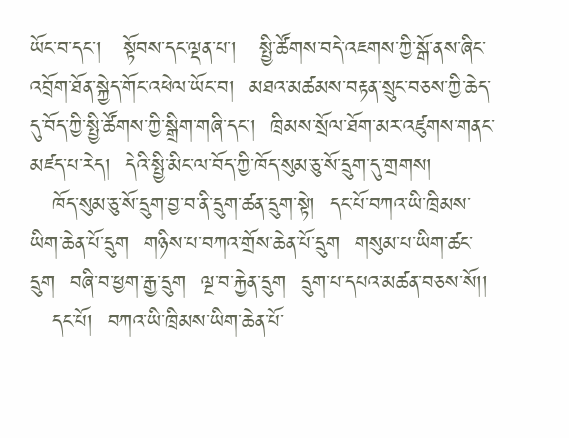ཡོང་བ་དང་།   སྟོབས་དང་ལྡན་པ་།   སྤྱི་ཚོགས་བདེ་འཇགས་ཀྱི་སྒོ་ནས་ཞིང་འབྲོག་ཐོན་སྐྱེད་གོང་འཕེལ་ཡོང་བ།  མཐའ་མཚམས་བརྟན་སྲུང་བཅས་ཀྱི་ཆེད་དུ་བོད་ཀྱི་སྤྱི་ཚོགས་ཀྱི་སྒྲིག་གཞི་དང་།  ཁྲིམས་སྲོལ་ཐོག་མར་འཛུགས་གནང་མཛད་པ་རེད།  དེའི་སྤྱི་མིང་ལ་བོད་ཀྱི་ཁོད་སུམ་ཅུ་སོ་དྲུག་དུ་གྲགས།
   ཁོད་སུམ་ཅུ་སོ་དྲུག་བྱ་བ་ནི་དྲུག་ཚན་དྲུག་སྟེ།  དང་པོ་བཀའ་ཡི་ཁྲིམས་ཡིག་ཆེན་པོ་དྲུག  གཉིས་པ་བཀའ་གྲོས་ཆེན་པོ་དྲུག  གསུམ་པ་ཡིག་ཚང་དྲུག  བཞི་བ་ཕྱག་རྒྱ་དྲུག  ལྔ་བ་རྐྱེན་དྲུག  དྲུག་པ་དཔའ་མཚན་བཅས་སོ།།
   དང་པོ།  བཀའ་ཡི་ཁྲིམས་ཡིག་ཆེན་པོ་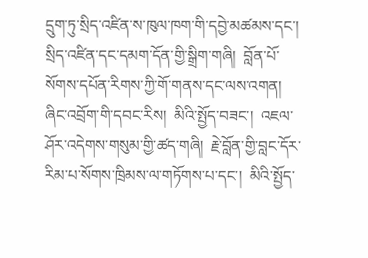དྲུག་ཏུ་སྲིད་འཛིན་ས་ཁུལ་ཁག་གི་དབྱེ་མཚམས་དང་།  སྲིད་འཛིན་དང་དམག་དོན་གྱི་སྒྲིག་གཞི།  བློན་པོ་སོགས་དཔོན་རིགས་ཀྱི་གོ་གནས་དང་ལས་འགན།  ཞིང་འབྲོག་གི་དབང་རིས།  མིའི་སྤྱོད་བཟང་།  འཇལ་ཤོར་འདེགས་གསུམ་གྱི་ཚད་གཞི།  རྗེ་བློན་གྱི་བླང་དོར་རིམ་པ་སོགས་ཁྲིམས་ལ་གཏོགས་པ་དང་།  མིའི་སྤྱོད་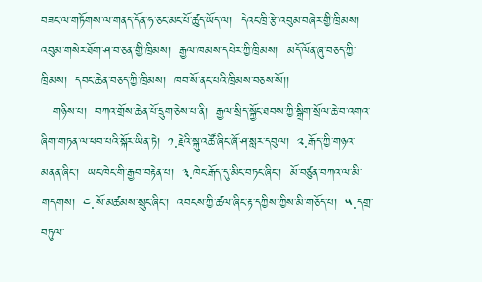བཟང་ལ་གཏོགས་ལ་གནད་དོན་ཧ་ཅང་མང་པོ་ཚུད་ཡོད་ལ།  དེའང་ཁྲི་རྩེ་འབུམ་བཞེར་གྱི་ཁྲིམས།  འབུམ་གསེར་ཐོག་ཤ་བ་ཅན་གྱི་ཁྲིམས།  རྒྱལ་ཁམས་དཔེར་ཀྱི་ཁྲིམས།  མདོ་ལོན་ཞུ་བཅད་ཀྱི་ཁྲིམས།  དབང་ཆེན་བཅད་ཀྱི་ཁྲིམས།  ཁབ་སོ་ནང་པའི་ཁྲིམས་བཅས་སོ།།
   གཉིས་པ།  བཀའ་གྲོས་ཆེན་པོ་དྲུག་ཅེས་པ་ནི།  རྒྱལ་སྲིད་སྐྱོང་ཐབས་ཀྱི་སྒྲིག་སྲོལ་ཆེ་བ་འགའ་ཞིག་གཏན་ལ་ཕབ་པའི་སྐོར་ཡིན་ཏེ།  ༡.རྗེའི་སྐུ་འཚོ་ཞིང་ཞོ་ཤ་སླར་དབུལ།  ༢.རྒོད་ཀྱི་གཉའ་མནན་ཞིང་།  ཡང་ཁེང་གི་རྒྱབ་བརྟེན་པ།  ༣.ཁེང་རྒོད་དུ་མིང་བཏང་ཞིང་།  མོ་བཙུན་བཀའ་ལ་མི་གདགས།  ༤.སོ་མཚམས་སྲུང་ཞིང་།  འབངས་ཀྱི་ཚལ་ཞིང་རྟ་དཀྱིས་ཀྱིས་མི་གཅོད་པ།  ༥.དགྲ་བཏུལ་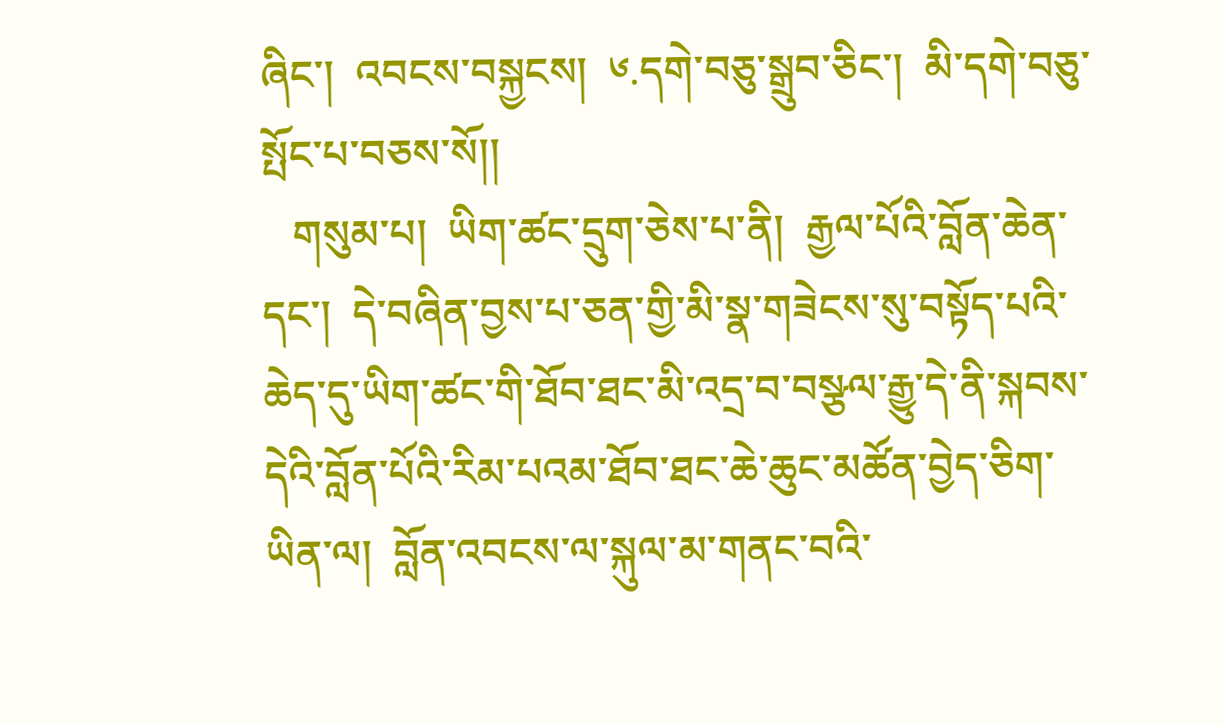ཞིང་།  འབངས་བསྐྱངས།  ༦.དགེ་བཅུ་སྒྲུབ་ཅིང་།  མི་དགེ་བཅུ་སྤོང་པ་བཅས་སོ།།
   གསུམ་པ།  ཡིག་ཚང་དྲུག་ཅེས་པ་ནི།  རྒྱལ་པོའི་བློན་ཆེན་དང་།  དེ་བཞིན་བྱས་པ་ཅན་གྱི་མི་སྣ་གཟེངས་སུ་བསྟོད་པའི་ཆེད་དུ་ཡིག་ཚང་གི་ཐོབ་ཐང་མི་འདྲ་བ་བསྩལ་རྒྱུ་དེ་ནི་སྐབས་དེའི་བློན་པོའི་རིམ་པའམ་ཐོབ་ཐང་ཆེ་ཆུང་མཚོན་བྱེད་ཅིག་ཡིན་ལ།  བློན་འབངས་ལ་སྐུལ་མ་གནང་བའི་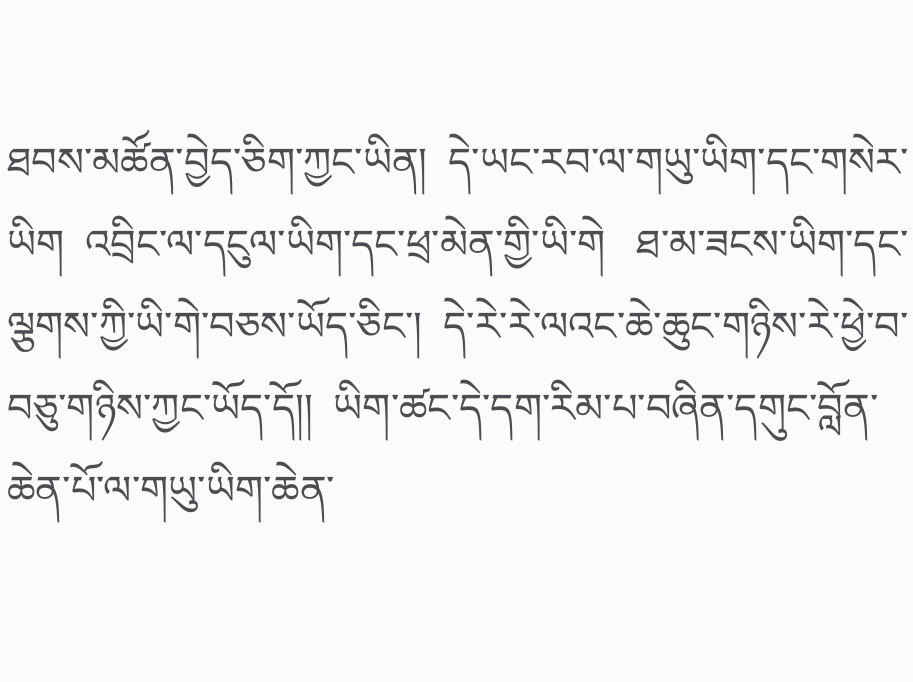ཐབས་མཚོན་བྱེད་ཅིག་ཀྱང་ཡིན།  དེ་ཡང་རབ་ལ་གཡུ་ཡིག་དང་གསེར་ཡིག  འབྲིང་ལ་དངུལ་ཡིག་དང་ཕྲ་མེན་གྱི་ཡི་གེ   ཐ་མ་ཟངས་ཡིག་དང་ལྕགས་ཀྱི་ཡི་གེ་བཅས་ཡོད་ཅིང་།  དེ་རེ་རེ་ལའང་ཆེ་ཆུང་གཉིས་རེ་ཕྱེ་བ་བཅུ་གཉིས་ཀྱང་ཡོད་དོ།།  ཡིག་ཚང་དེ་དག་རིམ་པ་བཞིན་དགུང་བློན་ཆེན་པོ་ལ་གཡུ་ཡིག་ཆེན་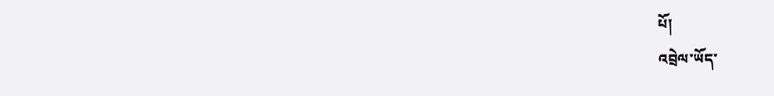པོ།
འབྲེལ་ཡོད་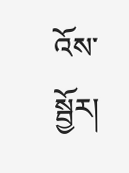འོས་སྦྱོར།